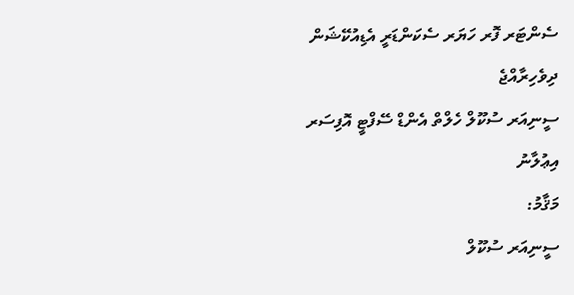ސެންޓަރ ފޮރ ހަޔަރ ސެކަންޑަރީ އެޑިއުކޭޝަން
ދިވެހިރާއްޖެ
ސީނިއަރ ސުކޫލް ހެލްތް އެންޑް ސޭފްޓީ އޮފިސަރ
އިޢުލާނު
މަޤާމު:
ސީނިއަރ ސުކޫލް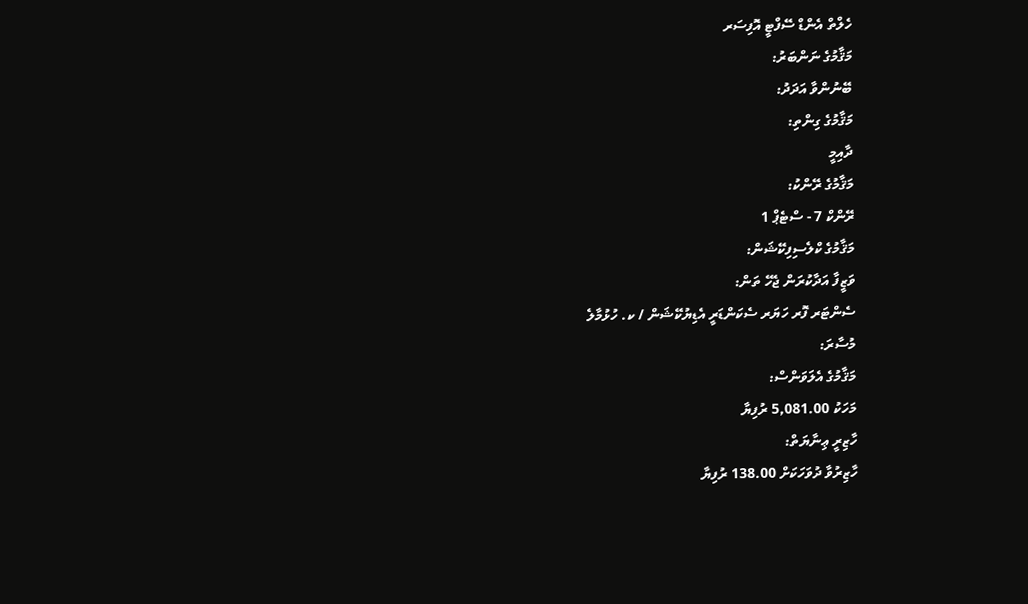ހެލްތް އެންޑް ސޭފްޓީ އޮފިސަރ
މަޤާމުގެ ނަންބަރު:
ބޭނުންވާ އަދަދު:
މަޤާމުގެ ގިންތި:
ދާއިމީ
މަޤާމުގެ ރޭންކު:
ރޭންކް 7 - ސްޓެޕް 1
މަޤާމުގެ ކްލެސިފިކޭޝަން:
ވަޒީފާ އަދާކުރަން ޖެހޭ ތަން:
ސެންޓަރ ފޮރ ހަޔަރ ސެކަންޑަރީ އެޑިޔުކޭޝަން / ކ. ހުޅުމާލެ
މުސާރަ:
މަޤާމުގެ އެލަވަންސް:
މަހަކު 5,081.00 ރުފިޔާ
ހާޒިރީ ޢިނާޔަތް:
ހާޒިރުވާ ދުވަހަކަށް 138.00 ރުފިޔާ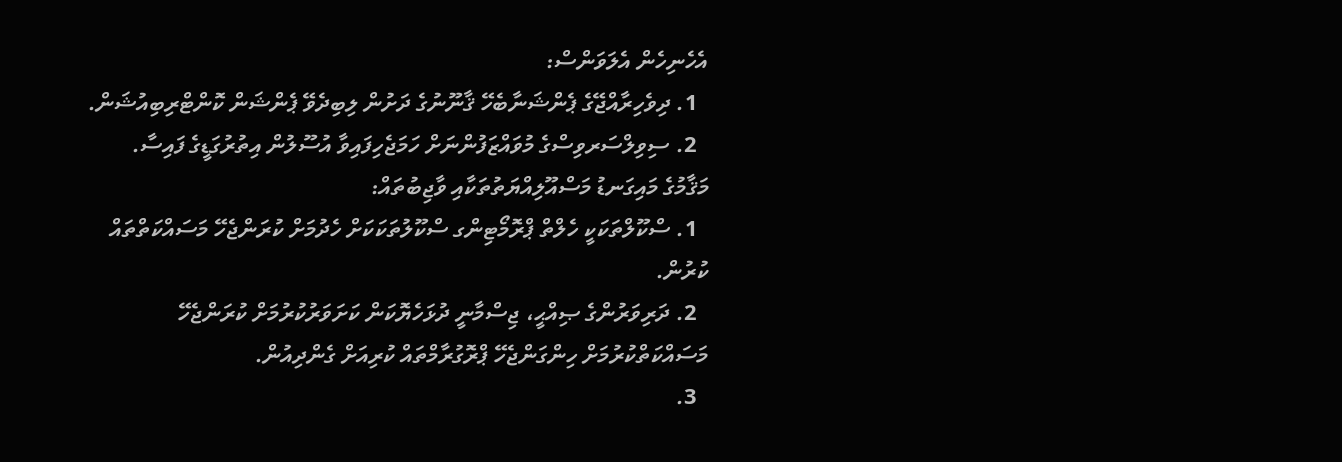އެހެނިހެން އެލަވަންސް:
  1. ދިވެހިރާއްޖޭގެ ޕެންޝަނާބެހޭ ޤާނޫނުގެ ދަށުން ލިބިދެވޭ ޕެންޝަން ކޮންޓްރިބިއުޝަން.
  2. ސިވިލްސަރވިސްގެ މުވައްޒަފުންނަށް ހަމަޖެހިފައިވާ އުސޫލުން އިތުރުގަޑީގެ ފައިސާ.
މަޤާމުގެ މައިގަނޑު މަސްއޫލިއްޔަތުތަކާއި ވާޖިބުތައް:
  1. ސްކޫލްތަކަކީ ހެލްތް ޕްރޮމޯޓިންގ ސްކޫލުތަކަކަށް ހެދުމަށް ކުރަންޖެހޭ މަސައްކަތްތައް ކުރުން.
  2. ދަރިވަރުންގެ ޞިއްޙީ، ޖިސްމާނީ ދުޅަހެޔޮކަން ކަށަވަރުކުރުމަށް ކުރަންޖެހޭ މަސައްކަތްކުރުމަށް ހިންގަންޖެހޭ ޕްރޮގުރާމްތައް ކުރިއަށް ގެންދިއުން.
  3.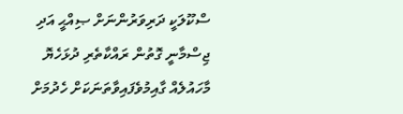ސްކޫލަކީ ދަރިވަރުންނަށް ޞިއްޙީ އަދި ޖިސްމާނީ ގޮތުން ރައްކާތެރި ދުޅަހެޔޮ މާހައުލެއް ގާއިމުވެފައިވާތަނަކަށް ހެދުމަށް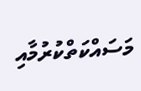މަސައްކަތްކުރުމާއި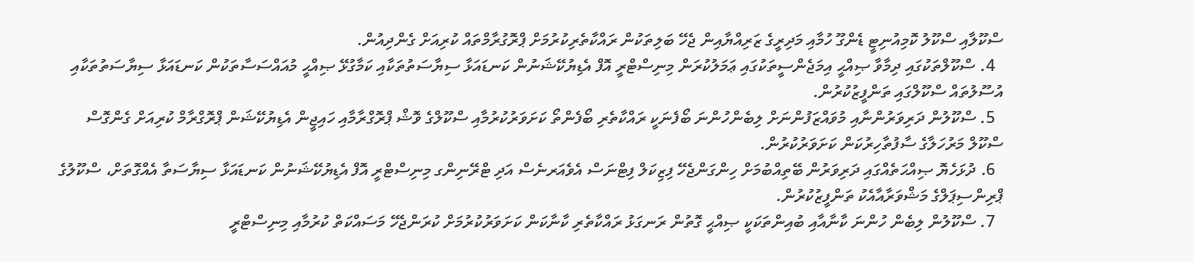ސްކޫލާއި ސްކޫލު ކޮމިއުނިޓީ ޑެންގޫ ހުމާއި މަދިރީގެ ޒަރިއްޔާއިން ޖެހޭ ބަލިތަކުން ރައްކާތެރިކުރުމަށް ޕްރޮގުރާމްތައް ކުރިއަށް ގެންދިއުން.
  4. ސްކޫލްތަކުގައި ދިމާވާ ޞިއްޙީ އިމަޖެންސީތަކުގައި ޢަމަލުކުރަން މިނިސްޓްރީ އޮފް އެޑިޔުކޭޝަނުން ކަނޑައަޅާ ސިޔާސަތުތަކާއި ކަމާގުޅޭ ޞިއްޙީ މުއައްސަސާތަކުން ކަނޑައަޅާ ސިޔާސަތުތަކާއި އުސޫލުތައް ސްކޫލްގައި ތަންފީޒުކުރުން.
  5. ސްކޫލުން ދަރިވަރުންނާއި މުވައްޒަފުންނަށް ލިބެންހުންނަ ބޯފެނަކީ ރައްކާތެރި ބޯފެންތޯ ކަށަވަރުކުރުމާއި ސްކޫލްގެ ވޮޝް ޕްރޮގްރާމާއި ހައިޖީން އެޑިޔުކޭޝަން ޕްރޮގްރާމް ކުރިއަށް ގެންގޮސް ސްކޫލް މަރުހަލާގެ ސާފުތާހިރުކަން ކަށަވަރުކުރުން.
  6. ދުޅަހެޔޮ ޞިއްޙަތެއްގައި ދަރިވަރުން ބޭތިއްބުމަށް ހިންގަންޖެހޭ ފިޒިކަލް ފިޓްނަސް އެވެއަރނެސް އަދި ޓްރޭނިންގ މިނިސްޓްރީ އޮފް އެޑިޔުކޭޝަނުން ކަނޑައަޅާ ސިޔާސަތާ އެއްގޮތަށް، ސްކޫލުގެ ޕްރިންސިޕަލްގެ މަޝްވަރާއާއެކު ތަންފީޒުކުރުން.
  7. ސްކޫލުން ލިބެން ހުންނަ ކާނާއާއި ބުއިންތަކަކީ ޞިއްޙީ ގޮތުން ރަނގަޅު ރައްކާތެރި ކާނާކަން ކަށަވަރުކުރުމަށް ކުރަންޖެހޭ މަސައްކަތް ކުރުމާއި މިނިސްޓްރީ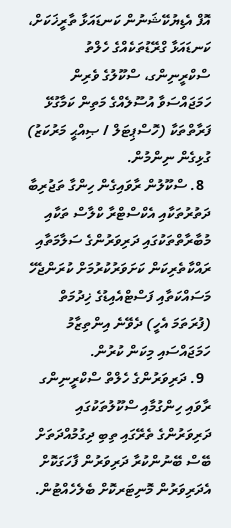އޮފް އެޑިޔުކޭޝަނުން ކަނޑައަޅާ ތާރީޚަކަށް، ކަނޑައަޅާ ގްރޭޑުތަކެއްގެ ހެލްތު ސްކްރީނިންގ، ސްކޫލުގެ ވެރިން ހަމަޖައްސަވާ އުސޫލެއްގެ މަތިން ކަމާގުޅޭ ފަރާތްތަކާ (ހޮސްޕިޓަލް / ޞިއްޙީ މަރުކަޒު) ގުޅިގެން ނިންމުން.
  8. ސްކޫލުން ރާވައިގެން ހިންގާ ތަޖުރިބާ ދަތުރުތަކާއި އެކްސްޓްރާ ކްލާސް ތަކާއި މުބާރާތްތަކުގައި ދަރިވަރުންގެ ސަލާމަތާއި ރައްކާތެރިކަން ކަށަވަރުކުރުމަށް ކުރަންޖެހޭ މަސައްކަތާއި ފަސްޓްއެއިޑުގެ ޚިދުމަތް (ފުރަތަމަ އެހީ) ދެވޭނެ އިންތިޒާމު ހަމަޖައްސައި މިކަން ކުރުން.
  9. ދަރިވަރުންގެ ހެލްތް ސްކްރީނިންގ ރާވައި ހިންގުމާއި ސްކޫލުތަކުގައި ދަރިވަރުންގެ ތެރޭގައި ތިބި ދިގުމުއްދަތަށް ބޭސް ބޭނުންކުރާ ދަރިވަރުން ފާހަގަކޮށް އެދަރިވަރުން މޮނިޓަރކޮށް ބެލެހެއްޓުން.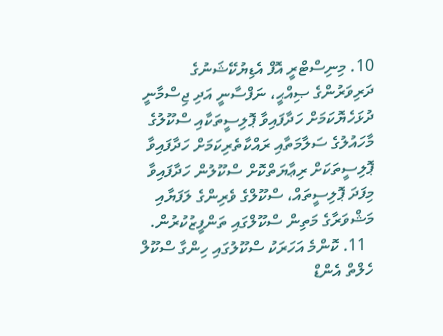10. މިނިސްޓްރީ އޮފް އެޑިޔުކޭޝަނުގެ ދަރިވަރުންގެ ޞިއްޙީ، ނަފްސާނީ އަދި ޖިސްމާނީ ދުޅަހެޔޮކަމަށް ހަދާފައިވާ ޕޮލިސީތަކާއި ސްކޫލުގެ މާހައުލުގެ ސަލާމަތާއި ރައްކާތެރިކަމަށް ހަދާފައިވާ ޕޮލިސީތަކަށް ރިޢާޔަތްކޮށް ސްކޫލުން ހަދާފައިވާ މިފަދަ ޕޮލިސީތައް، ސްކޫލްގެ ވެރިންގެ ލަފަޔާއި މަޝްވަރާގެ މަތިން ސްކޫލްގައި ތަންފީޒުކުރުން.
  11. ކޮންމެ އަހަރަކު ސްކޫލުގައި ހިންގާ ސްކޫލް ހެލްތް އެންޑް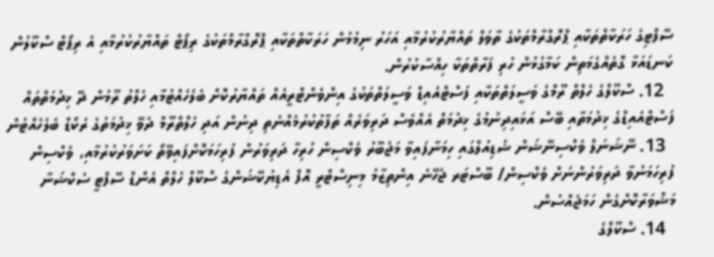ސޭފްޓިގެ ހަރަކާތްތަކާއި ޕްރޮގްރާމްތަކުގެ ތާވަލް ތައްޔާރުކުރުމާއި އަހަރު ނިމުމުން ހަރަކާތްތަކާއި ޕްރޮގްރާމްތަކުގެ ރިޕޯޓް ތައްޔާރުކުރުމާއި އެ ރިޕޯޓް ސްކޫލުން ކަނޑައަޅާ ގޮތެއްގެމަތިން ކަމާގުޅުން ހުރި ފަރާތްތަކާ ހިއްސާކުރުން.
  12. ސްކޫލްގެ ހެލްތް ރޫމްގެ ވަސީލަތްތަކާއި ފަސްޓްއެއިޑް ވަސީލަތްތަކުގެ އިންވެންޓްރީއެއް ތައްޔާރުކޮށް ބެލެހެއްޓުމާއި ހެލްތު ރޫމުން ދޭ ޚިދުމަތްތައް ފަސްޓްއެއިޑްގެ ޚިދުމަތާއި ބޭސް އަޅައިދިނުމުގެ ޚިދުމަތް އެއްވެސް ދަރިވަރެއް ތަފާތުކުރުމެއްނެތި ދިނުން އަދި ހެލްތްރޫމް ދެވޭ ޚިދުމަތުގެ ރެކޯޑް ބެލެހެއްޓުން
  13. ނޭޝަނަލް ވެކްސިނޭޝަން ޝެޑިއުލްގައި ހިމަނާފައިވާ މަޖުބޫރު ވެކްސިން ހުރިހާ ދަރިވަރުން ފުރިހަމަކޮށްފައިވޭތޯ ކަށަވަރުކުރުމާއި، ވެކްސިން ފުރިހަމަނުވާ ދަރިވަރުންނަށް ވެކްސިން/ ބޫސްޓަރ ޖެހޭނެ އިންތިޒާމު މިނިސްޓްރީ އޮފް އެޑިޔުކޭޝަންގެ ސްކޫލް ހެލްތް އެންޑް ސޭފްޓީ ސެކްޝަނާ މަޝްވަރާކޮށްގެން ހަމަޖެއްސުން.
  14. ސްކޫލްގެ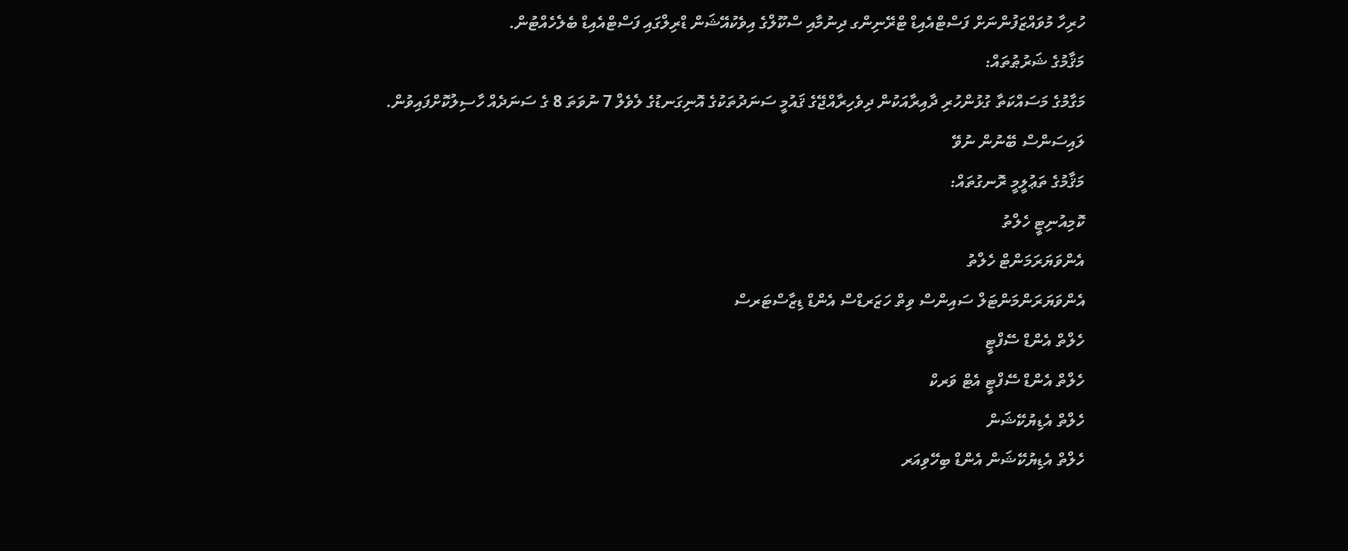ހުރިހާ މުވައްޒަފުންނަށް ފަސްޓްއެއިޑް ޓްރޭނިންގ ދިނުމާއި ސްކޫލްގެ އިވެކުއޭޝަން ޑްރިލްގައި ފަސްޓްއެއިޑް ބެލެހެއްޓުން.
މަޤާމުގެ ޝަރުޠުތައް:
މަގާމުގެ މަސައްކަތާ ގުޅުންހުރި ދާއިރާއަކުން ދިވެހިރާއްޖޭގެ ޤައުމީ ސަނަދުތަކުގެ އޮނިގަނޑުގެ ލެވެލް 7 ނުވަތަ 8 ގެ ސަނަދެއް ހާސިލުކޮށްފައިވުން.
ލައިސަންސް ބޭނުން ނުވޭ
މަޤާމުގެ ތަޢުލީމީ ރޮނގުތައް:
ކޮމިއުނިޓީ ހެލްތު
އެންވަޔަރަމަންޓް ހެލްތު
އެންވަޔަރަންމަންޓަލް ސައިންސް ވިތް ހަޒަރޑްސް އެންޑް ޑިޒާސްޓަރސް
ހެލްތް އެންޑް ސޭފްޓީ
ހެލްތް އެންޑް ސޭފްޓީ އެޓް ވަރކް
ހެލްތް އެޑިޔުކޭޝަން
ހެލްތް އެޑިޔުކޭޝަން އެންޑް ބިހޭވިއަރ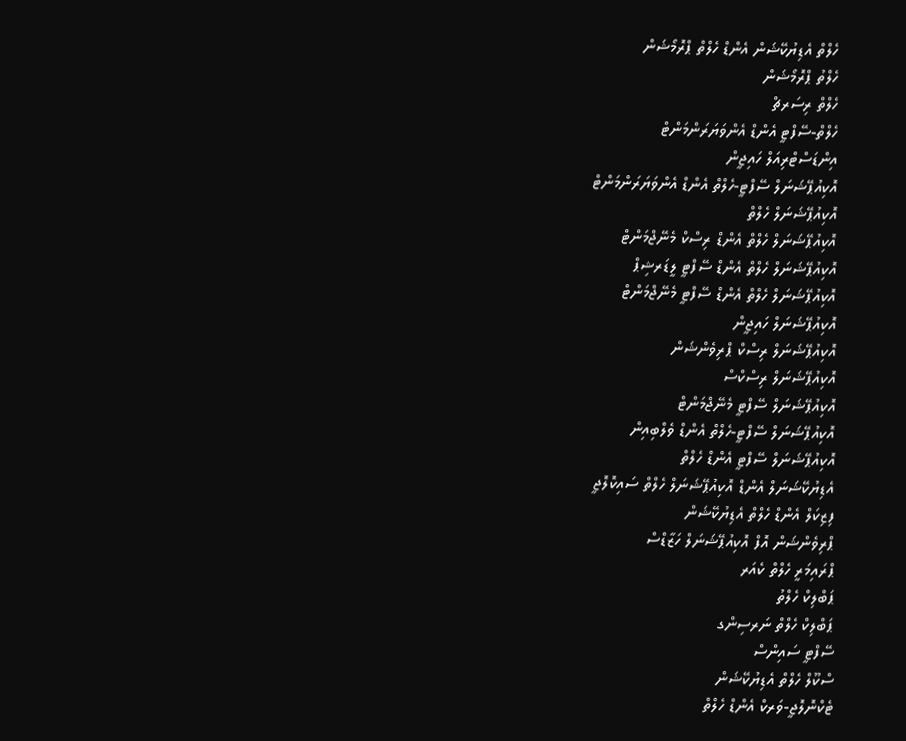ހެލްތް އެޑިޔުކޭޝަން އެންޑް ހެލްތް ޕްރޮމޯޝަން
ހެލްތު ޕްރޮމޯޝަން
ހެލްތް ރިސަރޗް
ހެލްތް-ސޭފްޓީ އެންޑް އެންވަޔަރަންމަންޓް
އިންޑަސްޓްރިއަލް ހައިޖީން
އޮކިއުޕޭޝަނަލް ސޭފްޓީ-ހެލްތް އެންޑް އެންވަޔަރަންމަންޓް
އޮކިއުޕޭޝަނަލް ހެލްތް
އޮކިއުޕޭޝަނަލް ހެލްތް އެންޑް ރިސްކް މެނޭޖްމަންޓް
އޮކިއުޕޭޝަނަލް ހެލްތް އެންޑް ސޭފްޓީ ލީޑަރޝިޕް
އޮކިއުޕޭޝަނަލް ހެލްތް އެންޑް ސޭފްޓީ މެނޭޖްމަންޓް
އޮކިއުޕޭޝަނަލް ހައިޖީން
އޮކިއުޕޭޝަނަލް ރިސްކް ޕްރިވެންޝަން
އޮކިއުޕޭޝަނަލް ރިސްކްސް
އޮކިއުޕޭޝަނަލް ސޭފްޓީ މެނޭޖްމަންޓް
އޮކިއުޕޭޝަނަލް ސޭފްޓީ-ހެލްތް އެންޑް ވެލްބިއިން
އޮކިއުޕޭޝަނަލް ސޭފްޓީ އެންޑް ހެލްތް
އެޑިޔުކޭޝަނަލް އެންޑް އޮކިއުޕޭޝަނަލް ހެލްތް ސައިކޮލޮޖީ
ފިޒިކަލް އެންޑް ހެލްތް އެޑިޔުކޭޝަން
ޕްރިވެންޝަން އޮފް އޮކިއުޕޭޝަނަލް ހަޒާޑްސް
ޕްރައިމަރީ ހެލްތް ކެއަރ
ޕަބްލިކް ހެލްތު
ޕަބްލިކް ހެލްތް ނަރސިންގ
ސޭފްޓީ ސައިންސް
ސްކޫލް ހެލްތް އެޑިޔުކޭޝަން
ޓެކްނޮލޮޖީ-ވަރކް އެންޑް ހެލްތް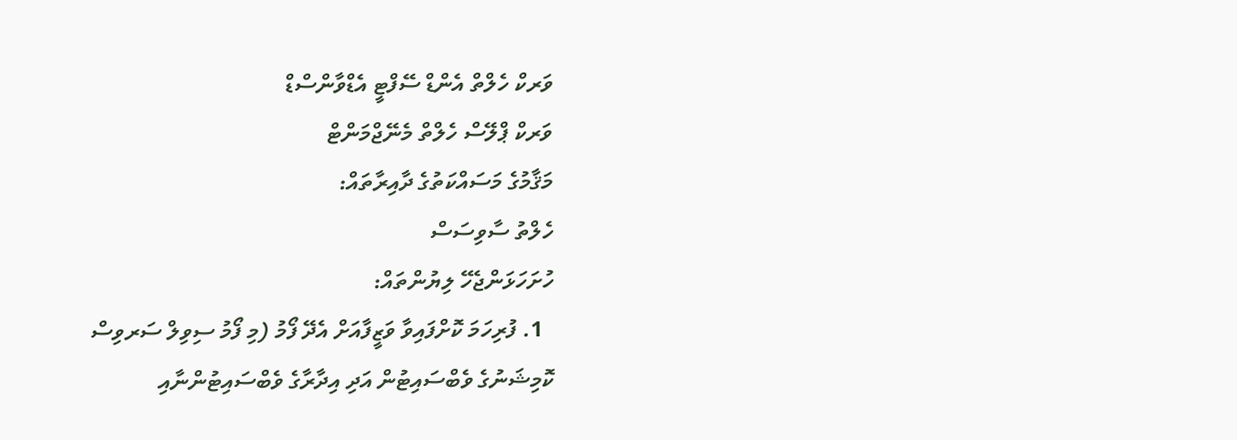ވަރކް ހެލްތް އެންޑް ސޭފްޓީ އެޑްވާންސްޑް
ވަރކް ޕްލޭސް ހެލްތް މެނޭޖްމަންޓް
މަޤާމުގެ މަސައްކަތުގެ ދާއިރާތައް:
ހެލްތު ސާވިސަސް
ހުށަހަޅަންޖެހޭ ލިޔުންތައް:
  1. ފުރިހަމަ ކޮށްފައިވާ ވަޒީފާއަށް އެދޭ ފޯމު (މި ފޯމު ސިވިލް ސަރވިސް ކޮމިޝަނުގެ ވެބްސައިޓުން އަދި އިދާރާގެ ވެބްސައިޓުންނާއި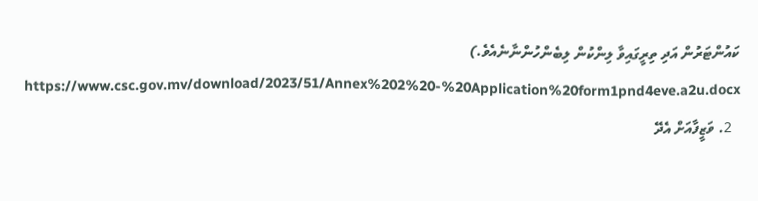ކައުންޓަރުން އަދި ތިރީގައިވާ ލިންކުން ލިބެންހުންނާނެއެވެ.)  https://www.csc.gov.mv/download/2023/51/Annex%202%20-%20Application%20form1pnd4eve.a2u.docx
  2. ވަޒީފާއަށް އެދޭ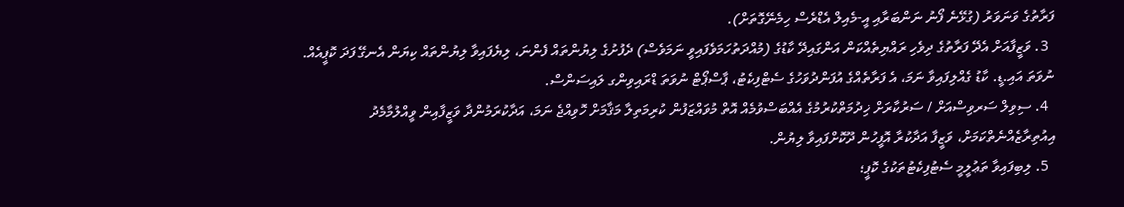ފަރާތުގެ ވަނަވަރު (ގުޅޭނެ ފޯނު ނަންބަރާއި އީ-މެއިލް އެޑްރެސް ހިމެނޭގޮތަށް).
  3. ވަޒީފާއަށް އެދޭ ފަރާތުގެ ދިވެހި ރައްޔިތެއްކަން އަންގައިދޭ ކާޑުގެ (މުއްދަތުހަމަވެފައިވީ ނަމަވެސް) ދެފުށުގެ ލިޔުންތައް ފެންނަ، ލިޔެފައިވާ ލިޔުންތައް ކިޔަން އެނގޭ ފަދަ ކޮޕީއެއް. ނުވަތަ އައި.ޑީ. ކާޑު ގެއްލިފައިވާ ނަމަ، އެ ފަރާތެއްގެ އުފަންދުވަހުގެ ސެޓްފިކެޓު، ޕާސްޕޯޓް ނުވަތަ ޑްރައިވިންގ ލައިސަންސް.
  4. ސިވިލް ސަރވިސްއަށް / ސަރުކާރަށް ޚިދުމަތްކުރުމުގެ އެއްބަސްވުމެއް އޮތް މުވައްޒަފުން ކުރިމަތިލާ މަޤާމަށް ހޮވިއްޖެ ނަމަ، އަދާކުރަމުންދާ ވަޒީފާއިން ވީއްލުމާމެދު އިއުތިރާޒެއްނެތްކަމަށް، ވަޒީފާ އަދާކުރާ އޮފީހުން ދޫކޮށްފައިވާ ލިޔުން.
  5. ލިބިފައިވާ ތަޢުލީމީ ސެޓުފިކެޓުތަކުގެ ކޮޕީ؛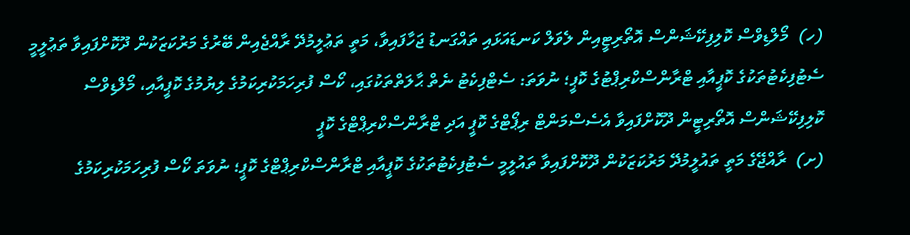(ހ)  މޯލްޑިވްސް ކޮލިފިކޭޝަންސް އޮތޯރިޓީއިން ލެވަލް ކަނޑައަޅައި ތައްގަނޑު ޖަހާފައިވާ، މަތީ ތަޢުލީމުދޭ ރާއްޖެއިން ބޭރުގެ މަރުކަޒަކުން ދޫކޮށްފައިވާ ތަޢުލީމީ ސެޓުފިކެޓުތަކުގެ ކޮޕީއާއި ޓްރާންސްކްރިޕްޓުގެ ކޮޕީ؛ ނުވަތަ: ސެޓްފިކެޓު ނެތް ޙާލަތްތަކުގައި، ކޯސް ފުރިހަމަކުރިކަމުގެ ލިޔުމުގެ ކޮޕީއާއި، މޯލްޑިވްސް ކޮލިފިކޭޝަންސް އޮތޯރިޓީން ދޫކޮށްފައިވާ އެސެސްމަންޓް ރިޕޯޓްގެ ކޮޕީ އަދި ޓްރާންސްކްރިޕްޓްގެ ކޮޕީ
(ށ)  ރާއްޖޭގެ މަތީ ތައުލީމުދޭ މަރުކަޒަކުން ދޫކޮށްފައިވާ ތައުލީމީ ސެޓުފިކެޓުތަކުގެ ކޮޕީއާއި ޓްރާންސްކްރިޕްޓްގެ ކޮޕީ؛ ނުވަތަ ކޯސް ފުރިހަމަކުރިކަމުގެ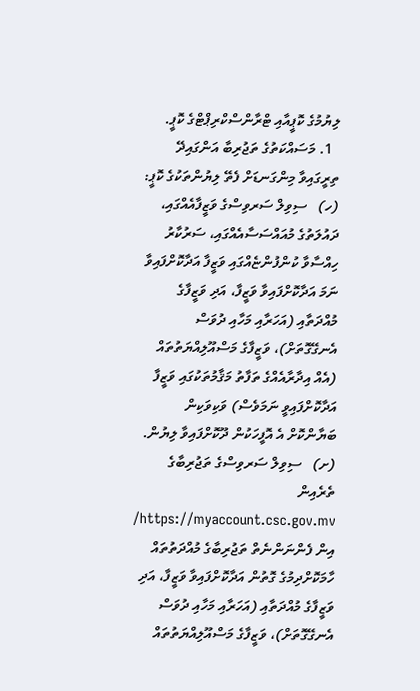ލިޔުމުގެ ކޮޕީއާއި ޓްރާންސްކްރިޕްޓްގެ ކޮޕީ.
  1. މަސައްކަތުގެ ތަޖުރިބާ އަންގައިދޭ ތިރީގައިވާ މިންގަނޑަށް ފެތޭ ލިޔުންތަކުގެ ކޮޕީ:
(ހ)   ސިވިލް ސަރވިސްގެ ވަޒީފާއެއްގައި، ދައުލަތުގެ މުއައްސަސާއެއްގައި، ސަރުކާރު ހިއްސާވާ ކުންފުންޏެއްގައި ވަޒީފާ އަދާކޮށްފައިވާ ނަމަ އަދާކޮށްފައިވާ ވަޒީފާ، އަދި ވަޒީފާގެ މުއްދަތާއި (އަހަރާއި މަހާއި ދުވަސް އެނގޭގޮތަށް)، ވަޒީފާގެ މަސްއޫލިއްޔަތުތައް (އެއް އިދާރާއެއްގެ ތަފާތު މަޤާމުތަކުގައި ވަޒީފާ އަދާކޮށްފައިވީ ނަމަވެސް) ވަކިވަކިން ބަޔާންކޮށް އެ އޮފީހަކުން ދޫކޮށްފައިވާ ލިޔުން.
(ށ)   ސިވިލް ސަރވިސްގެ ތަޖުރިބާގެ ތެރެއިން https://myaccount.csc.gov.mv/ އިން ފެންނަންނެތް ތަޖުރިބާގެ މުއްދަތުތައް ހާމަކޮށްދިމުގެ ގޮތުން އަދާކޮށްފައިވާ ވަޒީފާ، އަދި ވަޒީފާގެ މުއްދަތާއި (އަހަރާއި މަހާއި ދުވަސް އެނގޭގޮތަށް)، ވަޒީފާގެ މަސްއޫލިއްޔަތުތައް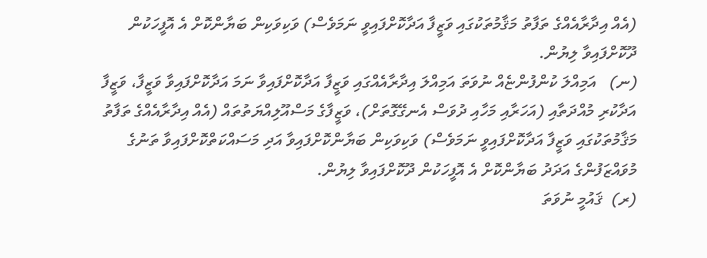(އެއް އިދާރާއެއްގެ ތަފާތު މަޤާމުތަކުގައި ވަޒީފާ އަދާކޮށްފައިވީ ނަމަވެސް) ވަކިވަކިން ބަޔާންކޮށް އެ އޮފީހަކުން ދޫކޮށްފައިވާ ލިޔުން.
(ނ)   އަމިއްލަ ކުންފުންޏެއް ނުވަތަ އަމިއްލަ އިދާރާއެއްގައި ވަޒީފާ އަދާކޮށްފައިވާ ނަމަ އަދާކޮށްފައިވާ ވަޒީފާ، ވަޒީފާ އަދާކުރި މުއްދަތާއި (އަހަރާއި މަހާއި ދުވަސް އެނގޭގޮތަށް)، ވަޒީފާގެ މަސްއޫލިއްޔަތުތައް (އެއް އިދާރާއެއްގެ ތަފާތު މަޤާމުތަކުގައި ވަޒީފާ އަދާކޮށްފައިވީ ނަމަވެސް) ވަކިވަކިން ބަޔާންކޮށްފައިވާ އަދި މަސައްކަތްކޮށްފައިވާ ތަނުގެ މުވައްޒަފުންގެ އަދަދު ބަޔާންކޮށް އެ އޮފީހަކުން ދޫކޮށްފައިވާ ލިޔުން.
(ރ)  ޤައުމީ ނުވަތަ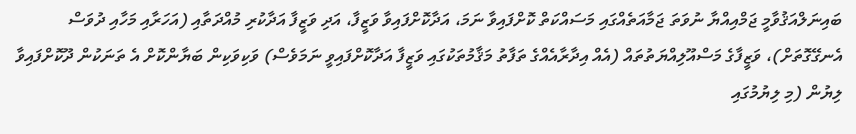ބައިނަލްއަޤުވާމީ ޖަމްއިއްޔާ ނުވަތަ ޖަމާއަތެއްގައި މަސައްކަތް ކޮށްފައިވާ ނަމަ، އަދާކޮށްފައިވާ ވަޒީފާ، އަދި ވަޒީފާ އަދާކުރި މުއްދަތާއި (އަހަރާއި މަހާއި ދުވަސް އެނގޭގޮތަށް)، ވަޒީފާގެ މަސްއޫލިއްޔަތުތައް (އެއް އިދާރާއެއްގެ ތަފާތު މަޤާމުތަކުގައި ވަޒީފާ އަދާކޮށްފައިވީ ނަމަވެސް) ވަކިވަކިން ބަޔާންކޮށް އެ ތަނަކުން ދޫކޮށްފައިވާ ލިޔުން (މި ލިޔުމުގައި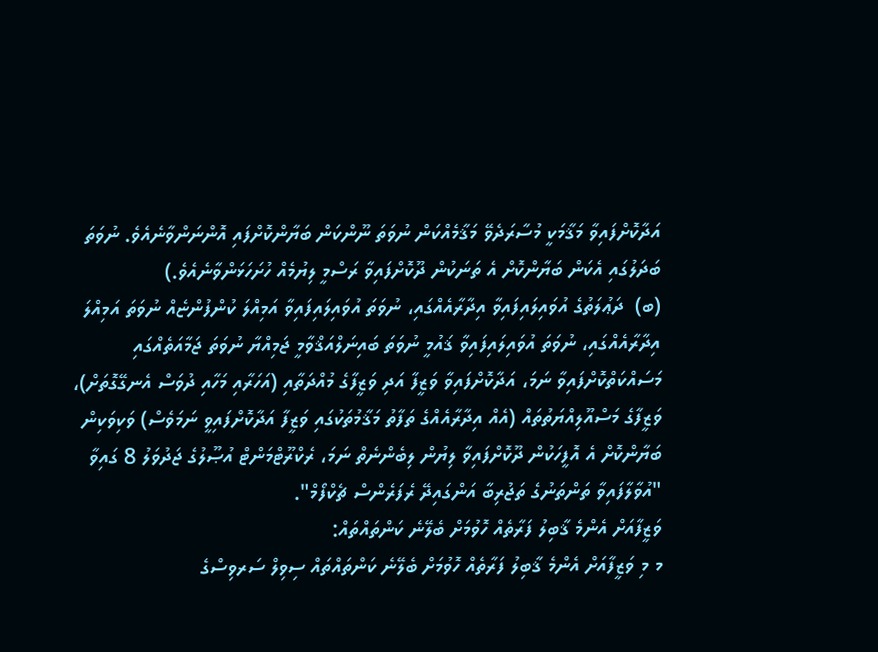އަދާކޮށްފައިވާ މަޤާމަކީ މުސާރަދެވޭ މަޤާމެއްކަން ނުވަތަ ނޫންކަން ބަޔާންކޮށްފައި އޮންނަންވާނެއެވެ. ނުވަތަ ބަދަލުގައި އެކަން ބަޔާންކޮށް އެ ތަނަކުން ދޫކޮށްފައިވާ ރަސްމީ ލިޔުމެއް ހުށަހަޅަންވާނެއެވެ.)
(ބ)  ދަޢުލަތުގެ އުވައިލައިފައިވާ އިދާރާއެއްގައި، ނުވަތަ އުވައިލައިފައިވާ އަމިއްލަ ކުންފުންޏެއް ނުވަތަ އަމިއްލަ އިދާރާއެއްގައި، ނުވަތަ އުވައިލައިފައިވާ ޤައުމީ ނުވަތަ ބައިނަލްއަޤްވާމީ ޖަމިއްޔާ ނުވަތަ ޖަމާއަތެއްގައި މަސައްކަތްކޮށްފައިވާ ނަމަ، އަދާކޮށްފައިވާ ވަޒީފާ އަދި ވަޒީފާގެ މުއްދަތާއި (އަހަރާއި މަހާއި ދުވަސް އެނގޭގޮތަށް)، ވަޒީފާގެ މަސްއޫލިއްޔަތުތައް (އެއް އިދާރާއެއްގެ ތަފާތު މަޤާމުތަކުގައި ވަޒީފާ އަދާކޮށްފައިވީ ނަމަވެސް) ވަކިވަކިން ބަޔާންކޮށް އެ އޮފީހަކުން ދޫކޮށްފައިވާ ލިޔުން ލިބެންނެތް ނަމަ، ރެކްރޫޓްމަންޓް އުޞޫލުގެ ޖަދުވަލު 8 ގައިވާ "އުވާލާފައިވާ ތަންތަނުގެ ތަޖުރިބާ އަންގައިދޭ ރެފަރެންސް ޗެކްފޯމް".
ވަޒީފާއަށް އެންމެ ޤާބިލު ފަރާތެއް ހޮވުމަށް ބެލޭނެ ކަންތައްތައް:
މ މި ވަޒީފާއަށް އެންމެ ޤާބިލު ފަރާތެއް ހޮވުމަށް ބެލޭނެ ކަންތައްތައް ސިވިލް ސަރވިސްގެ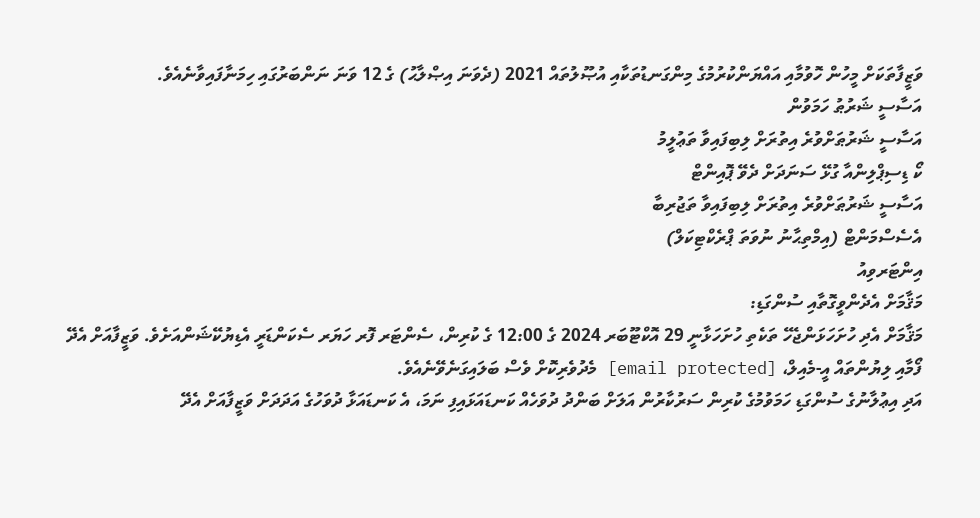ވަޒީފާތަކަށް މީހުން ހޮވުމާއި އައްޔަންކުރުމުގެ މިންގަނޑުތަކާއި އުޞޫލުތައް 2021 (ދެވަނަ އިޞްލާޙު) ގެ 12 ވަނަ ނަންބަރުގައި ހިމަނާފައިވާނެއެވެ.
އަސާސީ ޝަރުޠު ހަމަވުން
އަސާސީ ޝަރުޠަށްވުރެ އިތުރަށް ލިބިފައިވާ ތަޢުލީމު
ކޯ ޑިސިޕްލިންއާ ގުޅޭ ސަނަދަށް ދެވޭ ޕޮއިންޓް
އަސާސީ ޝަރުޠަށްވުރެ އިތުރަށް ލިބިފައިވާ ތަޖުރިބާ
އެސެސްމަންޓް (އިމްތިޙާނު ނުވަތަ ޕްރެކްޓިކަލް)
އިންޓަރވިއު
މަޤާމަށް އެދެންވީގޮތާއި ސުންގަޑި:
މަޤާމަށް އެދި ހުށަހަޅަންޖެހޭ ތަކެތި ހުށަހަޅާނީ 29 އޮކްޓޫބަރ 2024 ގެ 12:00 ގެ ކުރިން، ސެންޓަރ ފޮރ ހަޔަރ ސެކަންޑަރީ އެޑިޔުކޭޝަންއަށެވެ. ވަޒީފާއަށް އެދޭ ފޯމާއި ލިޔުންތައް އީ-މެއިލް، [email protected] މެދުވެރިކޮށް ވެސް ބަލައިގަނެވޭނެއެވެ.
އަދި އިޢުލާނުގެ ސުންގަޑި ހަމަވުމުގެ ކުރިން ސަރުކާރުން އަލަށް ބަންދު ދުވަހެއް ކަނޑައަޅައިފި ނަމަ، އެ ކަނޑައަޅާ ދުވަހުގެ އަދަދަށް ވަޒީފާއަށް އެދޭ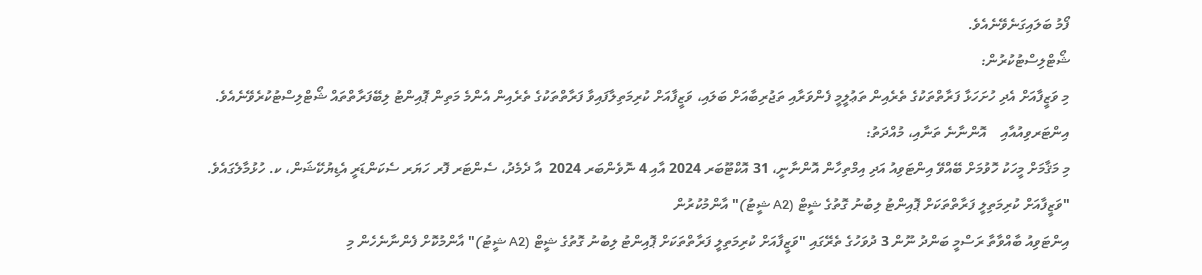ފޯމު ބަލައިގަނެވޭނެއެވެ.
ޝޯޓްލިސްޓުކުރުން:
މި ވަޒީފާއަށް އެދި ހުށަހަޅާ ފަރާތްތަކުގެ ތެރެއިން ތަޢުލީމީ ފެންވަރާއި ތަޖުރިބާއަށް ބަލައި، ވަޒީފާއަށް ކުރިމަތިލާފައިވާ ފަރާތްތަކުގެ ތެރެއިން އެންމެ މަތިން ޕޮއިންޓު ލިބޭފަރާތްތައް ޝޯޓްލިސްޓުކުރެވޭނެއެވެ.
އިންޓަރވިއުއާއި    އޮންނާނެ ތަނާއި، މުއްދަތު:
މި މަޤާމަށް މީހަކު ހޮވުމަށް ބޭއްވޭ އިންޓަވިއު އަދި އިމްތިހާން އޮންނާނީ، 31 އޮކްޓޫބަރ 2024 އާއި 4 ނޮވެންބަރ 2024  އާ ދެމެދު، ސެންޓަރ ފޮރ ހަޔަރ ސެކަންޑަރީ އެޑިޔުކޭޝަން، ކ. ހުޅުމާލެގައެވެ.
"ވަޒީފާއަށް ކުރިމަތިލީ ފަރާތްތަކަށް ޕޮއިންޓު ލިބުނު ގޮތުގެ ޝީޓް (A2 ޝީޓު)" އާންމުކުރުން
އިންޓަވިއު ބާއްވާތާ ރަސްމީ ބަންދު ނޫން 3 ދުވަހުގެ ތެރޭގައި "ވަޒީފާއަށް ކުރިމަތިލީ ފަރާތްތަކަށް ޕޮއިންޓު ލިބުނު ގޮތުގެ ޝީޓް (A2 ޝީޓު)" އާންމުކޮށް ފެންނާނެހެން މި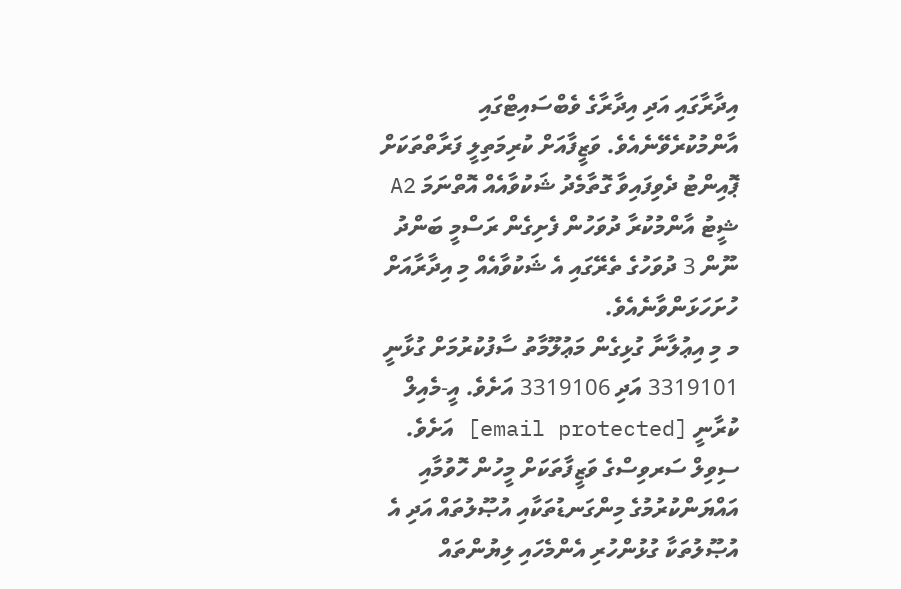އިދާރާގައި އަދި އިދާރާގެ ވެބްސައިޓްގައި އާންމުކުރެވޭނެއެވެ. ވަޒީފާއަށް ކުރިމަތިލީ ފަރާތްތަކަށް ޕޮއިންޓު ދެވިފައިވާ ގޮތާމެދު ޝަކުވާއެއް އޮތްނަމަ A2 ޝީޓު އާންމުކުރާ ދުވަހުން ފެށިގެން ރަސްމީ ބަންދު ނޫން 3 ދުވަހުގެ ތެރޭގައި އެ ޝަކުވާއެއް މި އިދާރާއަށް ހުށަހަޅަންވާނެއެވެ.
މ މި އިޢުލާނާ ގުޅިގެން މަޢުލޫމާތު ސާފުކުރުމަށް ގުޅާނީ 3319101 އަދި 3319106 އަށެވެ. އީ-މެއިލް ކުރާނީ [email protected] އަށެވެ.
ސިވިލް ސަރވިސްގެ ވަޒީފާތަކަށް މީހުން ހޮވުމާއި އައްޔަންކުރުމުގެ މިންގަނޑުތަކާއި އުޞޫލުތައް އަދި އެ އުޞޫލުތަކާ ގުޅުންހުރި އެންމެހައި ލިޔުންތައް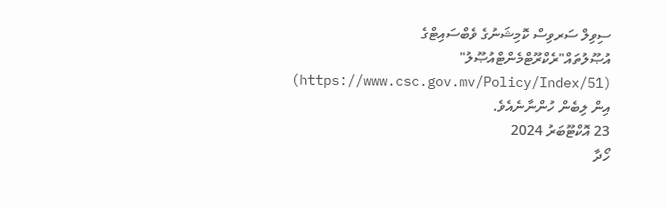ސިވިލް ސަރވިސް ކޮމިޝަނުގެ ވެބްސައިޓްގެ އުޞޫލުތައް"ރެކްރޫޓްމެންޓްއުޞޫލު" (https://www.csc.gov.mv/Policy/Index/51) އިން ލިބެން ހުންނާނެއެވެ.
23 އޮކްޓޫބަރު 2024
ހޯދާ